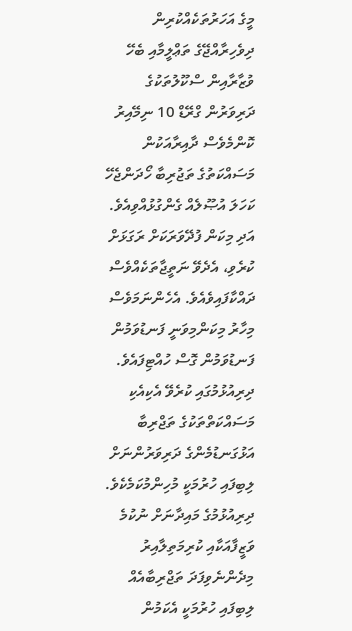މީގެ އަހަރުތަކެއްކުރިން ދިވެހިރާއްޖޭގެ ތަޢްލީމާއި ބެހޭ ވުޒާރާއިން ސްކޫލުތަކުގެ ދަރިވަރުން ގްރޭޑް 10 ނިމޭއިރު ކޮންމެވެސް ދާއިރާއަކުން މަސައްކަތުގެ ތަޖުރިބާ ހޯދަންޖެހޭ ކަހަލަ އުޞޫލެއް ގެންގުޅުއްވިއެވެ. އަދި މިކަން ފުދޭވަރަކަށް ރަގަޅަށް ކުރެވި، އެދެވޭ ނަތީޖާތަކެއްވެސް ދައްކާފައިވެއެވެ. އެހެންނަމަވެސް މިހާރު މިކަންމިވަނީ ފަނޑުވަމުން ފަނޑުވަމުން ގޮސް ހުއްޓިފައެވެ.
ދިރިއުޅުމުގައި ކުރެވޭ އެކިއެކި މަސައްކަތްތަކުގެ ތަޖްރިބާ އަޅުގަނޑުމެންގެ ދަރިވަރުންނަށް ލިބިފައި ހުރުމަކީ މުހިންމުކަމެކެވެ. ދިރިއުޅުމުގެ މައިދާނަށް ނުކުމެ ވަޒީފާއަކާއި ކުރިމަތިލާއިރު މިދެންނެވިފަދަ ތަޖްރިބާއެއް ލިބިފައި ހުރުމަކީ އެކަމުން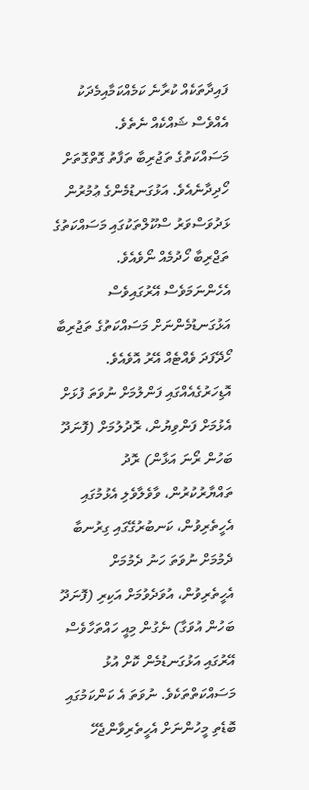ފައިދާތަކެއް ކުރާނެ ކަމެއްކަމާއިމެދަކު އެއްވެސް ޝައްކެއް ނެތެވެ.
މަސައްކަތުގެ ތަޖުރިބާ ތަފާތު ގޮތްގޮތަށް ހޯދިދާނެއެވެ. އަޅުގަނޑުމެންގެ ޢުމުރުން ޅަދުވަސްވަރު ސްކޫލްތަކުގައި މަސައްކަތުގެ ތަޖްރިބާ ހޯދުމެއް ނޯވެއެވެ. އެހެންނަމަވެސް އޭރުގައިވެސް އަޅުގަނޑުމެންނަށް މަސައްކަތުގެ ތަޖުރިބާ ހޯދޭފަދަ ވެއްޓެއް އޭރު އޮވެއެވެ. އޮޑިހަރުގެއެއްގައި ފަންލުމަށް ނުވަތަ ފުޅަށް އެޅުމަށް ފަންވިޔުން، ރޮދުލުމަށް (ފޮނަދޫ ބަހުން ރޯނަ އަޅާން) ރޮދު ތައްޔާރުކުރުން، ވާވެލާވެލި އެޅުމުގައި އެހީތެރިވުން، ކަނބުރުގޭގައި ގިރުނބާ ދެމުމަށް ނުވަތަ ހަނު ދެމުމަށް އެހީތެރިވުން، އުވަދެވުމަށް އަކިރި (ފޮނަދޫ ބަހުން އުވަގާ) ނެގުން މިއީ ހައްތަހާވެސް އޭރުގައި އަޅުގަނޑުމެން ކޮށް އުޅު މަސައްކަތްތަކެވެ. ނުވަތަ އެ ކަންކަމުގައި ބޮޑެތި މީހުންނަށް އެހީތެރިވާންޖެހޭ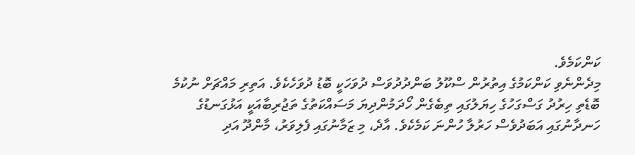ކަންކަމެވެ.
މިދެންނެވި ކަންކަމުގެ އިތުރުން ސްކޫލު ބަންދުދުވަސް ދުވަހަކީ ބޮޑު ދުވަހެކެވެ. އަތިރި މައްޗަށް ނުކުމެ ބޮޑެތި ހިރުދު ގަސްގަހުގެ ހިޔަލުގައި ތިބެގެން ހޯދަމުންދިޔަ މަސައްކަތުގެ ތަޖުރިބާއަކީ އަޅުގަނޑުގެ ހަނދާނުގައި އަބަދުވެސް ހަރުލާ ހުންނަ ކަމެކެވެ. އާދެ، މި ޒަމާނުގައި ފެލިވަރު، މާންދޫ އަދި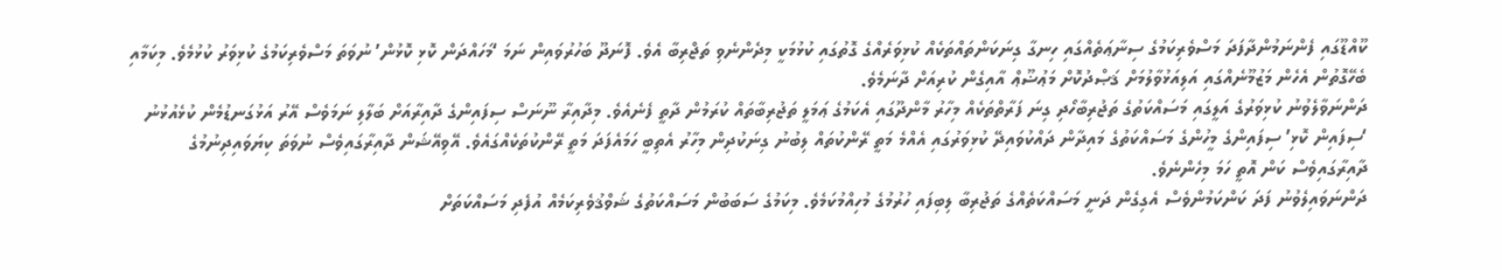ކޫއްޑޫގައި ފެންނަމުންދާފަދަ މަސްވެރިކަމުގެ ސިނާޢަތެއްގައި ހިނގާ ގިނަކަންތައްތަކެއް ކުޅިވަރެއްގެ ގޮތުގައި ކުޅުމަކީ މިދެންނެވި ތަޖްރިބާ އެވެ. ފޮނަދޫ ބަހުރުވައިން ނަމަ ‘މަހައްދަން ކޮޅި ކޮޅުން’ ނުވަތަ މަސްވެރިކަމުގެ ކުޅިވަރު ކުޅުމެވެ. މިކަމާއި ބެހޭގޮތުން އެހެން މަޒުމޫނެއްގައި އަލިއަޅުވާލުމަށް ޤަޞްދުކޮށް މަޢުޟޫޢް އާއިގެން ކުރިއަށް ދާނަމެވެ.
ދަންނަވާލެވުނު ކުޅިވަރުގެ އަލީގައި މަސައްކަތުގެ ތަޖުރިބާހޯދި ގިނަ ފަރާތްތަކެއް މިހާރު މާންދޫގައި އެކަމުގެ ޢަމަލީ ތަޖުރިބާތައް ކުރަމުން ދާތީ ފެނެއެވެ. މިދާއިރާ ނޫނަސް ސިފައިންގެ ދާއިރާއަށް ބަލާލި ނަމަވެސް އޭރު އަޅުގަނޑުމެން ކުޅެއުޅުނު ‘ސިފައިން ކޮޅި’ ސިފައިންގެ މީހުންގެ މަސައްކަތުގެ މައިދާން ދައްކުވައިދޭ ކުޅިވަރުގައި އެއްމެ މަތީ ރޭންކުތައް ލިބުނު ގިނަކުދިން މިހާރު އެތިބީ ހަމައެފަދަ މަތީ ރޭންކުތަކެއްގައެވެ. އޭވިއޭޝަން ދާއިރާގައިވެސް ނުވަތަ ކިޔަވައިދިނުމުގެ ދާއިރާގައިވެސް ކަން އޮތީ ހަމަ މިހެންނެވެ.
ދަންނަވައިލެވުނު ފަދަ ކަންކަމުންވެސް އެގިގެން ދަނީ މަސައްކަތެއްގެ ތަޖުރިބާ ލިބިފައި ހުރުމުގެ މުހިއްމުކަމެވެ. މިކަމުގެ ސަބަބުން މަސައްކަތުގެ ޝަވްޤުވެރިކަމެއް އުފެދި މަސައްކަތަށް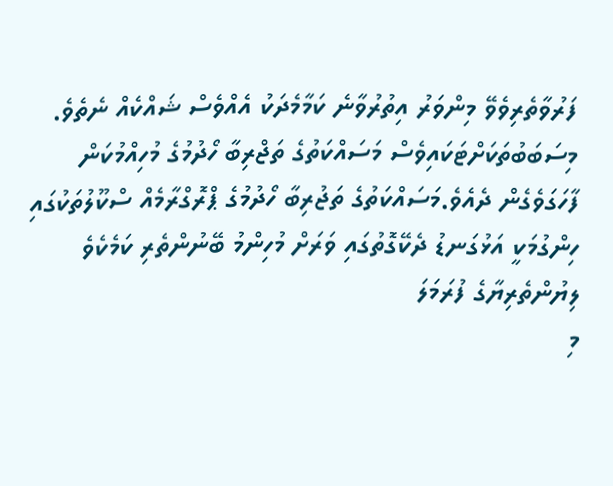ފަރުވާތެރިވެވޭ މިންވަރު އިތުރުވާނެ ކަމާމެދަކު އެއްވެސް ޝައްކެއް ނެތެވެ. މިސަބަބުތަކަށްޓަކައިވެސް މަސައްކަތުގެ ތަޖްރިބާ ހޯދުމުގެ މުހިއްމުކަން ފާހަގަވެގެން ދެއެވެ.މަސައްކަތުގެ ތަޖުރިބާ ހޯދުމުގެ ޕްރޮގްރާމެއް ސްކޫލުތަކުގައި ހިންގުމަކީ އަޅުގަނޑު ދެކޭގޮތުގައި ވަރަށް މުހިންމު ބޭނުންތެރި ކަމެކެވެ
ލިޔުންތެރިޔާގެ ފުރަމަލަ
މި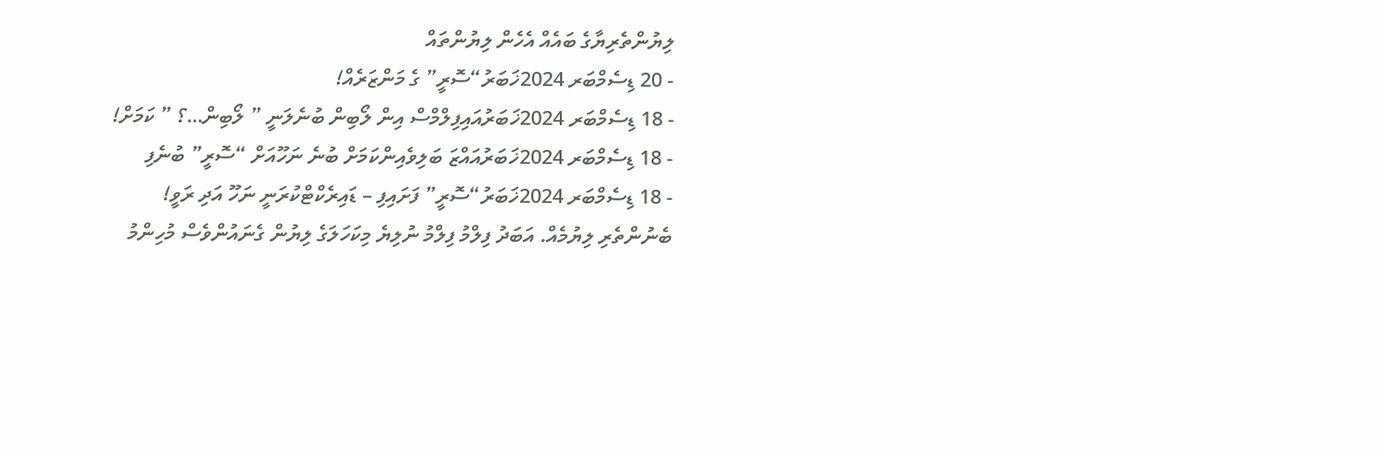ލިޔުންތެރިޔާގެ ބައެއް އެހެން ލިޔުންތައް
- 20 ޑިސެމްބަރ 2024ޚަބަރު“ސޮރީ” ގެ މަންޒަރެއް!
- 18 ޑިސެމްބަރ 2024ޚަބަރުއައިފިލްމްސް އިން ލޯބިން ބުނެލަނީ ” ލޯބިން…؟ ” ކަމަށް!
- 18 ޑިސެމްބަރ 2024ޚަބަރުއައްޒަ ބަލިވެއިންކަމަށް ބުނެ ނަހޫއަށް “ސޮރީ” ބުނެފި
- 18 ޑިސެމްބަރ 2024ޚަބަރު“ސޮރީ” ފަށައިފި – ޑައިރެކްޓްކުރަނީ ނަހޫ އަދި ރަވީ!
ބެނުންތެރި ލިޔުމެއް. އަބަދު ފިލްމު ފިލްމު ނުލިޔެ މިކަހަލަގެ ލިޔުން ގެނައުންވެސް މުހިންމު